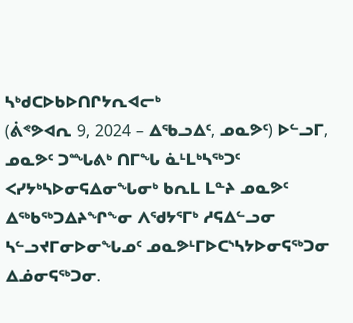ᓴᒃᑯᑕᐅᑲᐅᑎᒋᔭᕆᐊᓕᒃ
(ᕖᕝᕗᐊᕆ 9, 2024 – ᐃᖃᓗᐃᑦ, ᓄᓇᕗᑦ) ᐅᓪᓗᒥ, ᓄᓇᕗᑦ ᑐᙵᕕᒃ ᑎᒥᖓ ᓈᒻᒪᒃᓴᖅᑐᑦ ᐸᓯᔭᒃᓴᐅᓂᕋᐃᓂᖓᓂᒃ ᑲᕆᒪ ᒪᓐᔨ ᓄᓇᕗᑦ ᐃᖅᑲᖅᑐᐃᔨᖏᖕᓂ ᐱᖁᔭᕐᒥᒃ ᓱᕋᐃᓪᓗᓂ ᓴᓪᓗᔪᒥᓂᐅᓂᖓᓄᑦ ᓄᓇᕗᒻᒥᐅᑕᔅᓴᔭᐅᓂᕋᖅᑐᓂ ᐃᓅᓂᕋᖅᑐᓂ.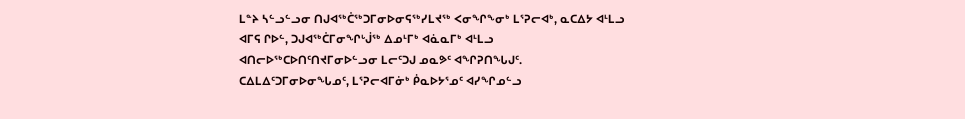ᒪᓐᔨ ᓴᓪᓗᓪᓗᓂ ᑎᒍᐊᖅᑖᖅᑐᒥᓂᐅᓂᕋᖅᓯᒪᔪᖅ ᐸᓂᖏᖕᓂᒃ ᒪᕐᕈᓕᐊᒃ, ᓇᑕᐃᔭ ᐊᒻᒪᓗ ᐊᒥᕋ ᒋᐅᓪ, ᑐᒍᐊᖅᑖᒥᓂᖏᒡᒎᖅ ᐃᓄᒻᒥᒃ ᐊᓈᓇᒥᒃ ᐊᒻᒪᓗ ᐊᑎᓕᐅᖅᑕᐅᑎᑦᑎᔪᒥᓂᐅᓪᓗᓂ ᒪᓕᑦᑐᒍ ᓄᓇᕗᑦ ᐊᖏᕈᑎᖓᒍᑦ. ᑕᐃᒪᐃᑦᑐᒥᓂᐅᓂᖓᓄᑦ, ᒪᕐᕈᓕᐊᒥᓃᒃ ᑮᓇᐅᔭᕐᓄᑦ ᐊᓯᖏᓄᓪᓗ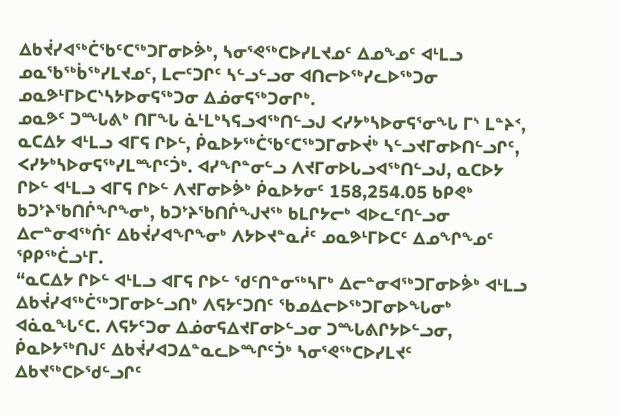ᐃᑲᔫᓯᐊᖅᑖᖃᑦᑕᖅᑐᒥᓂᐅᕘᒃ, ᓴᓂᕐᕙᖅᑕᐅᓯᒪᔪᓄᑦ ᐃᓄᖕᓄᑦ ᐊᒻᒪᓗ ᓄᓇᖃᖅᑳᖅᓯᒪᔪᓄᑦ, ᒪᓕᑦᑐᒋᑦ ᓴᓪᓗᓪᓗᓂ ᐊᑎᓕᐅᖅᓯᓚᐅᖅᑐᓂ ᓄᓇᕗᒻᒥᐅᑕᔅᓴᔭᐅᓂᕋᖅᑐᓂ ᐃᓅᓂᕋᖅᑐᓂᒋᒃ.
ᓄᓇᕗᑦ ᑐᙵᕕᒃ ᑎᒥᖓ ᓈᒻᒪᒃᓴᕋᓗᐊᖅᑎᓪᓗᒍ ᐸᓯᔭᒃᓴᐅᓂᕋᕐᓂᖓ ᒥᔅ ᒪᓐᔨᑉ, ᓇᑕᐃᔭ ᐊᒻᒪᓗ ᐊᒥᕋ ᒋᐅᓪ, ᑮᓇᐅᔭᖅᑖᖃᑦᑕᖅᑐᒥᓂᐅᔫᒃ ᓴᓪᓗᔪᒥᓂᐅᑎᓪᓗᒋᑦ, ᐸᓯᔭᒃᓴᐅᓂᕋᖅᓯᒪᙱᑦᑑᒃ. ᐊᓯᖏᓐᓂᓪᓗ ᐱᔪᒥᓂᐅᒐᓗᐊᖅᑎᓪᓗᒍ, ᓇᑕᐅᔭ ᒋᐅᓪ ᐊᒻᒪᓗ ᐊᒥᕋ ᒋᐅᓪ ᐱᔪᒥᓂᐅᕘᒃ ᑮᓇᐅᔭᓂᑦ 158,254.05 ᑲᑭᕙᒃ ᑲᑐᔾᔨᖃᑎᒌᖏᖕᓂᒃ, ᑲᑐᔾᔨᖃᑎᒌᖑᔪᖅ ᑲᒪᒋᔭᓕᒃ ᐊᐅᓚᑦᑎᓪᓗᓂ ᐃᓕᓐᓂᐊᖅᑏᑦ ᐃᑲᔫᓯᐊᖏᖕᓂᒃ ᐱᔭᐅᔪᓐᓇᓲᑦ ᓄᓇᕗᒻᒥᐅᑕᑦ ᐃᓄᖏᖕᓄᑦ ᕿᑭᖅᑖᓗᒻᒥ.
“ᓇᑕᐃᔭ ᒋᐅᓪ ᐊᒻᒪᓗ ᐊᒥᕋ ᒋᐅᓪ ᖁᑦᑎᓐᓂᖅᓴᒥᒃ ᐃᓕᓐᓂᐊᖅᑐᒥᓂᐅᕘᒃ ᐊᒻᒪᓗ ᐃᑲᔫᓯᐊᖅᑖᖅᑐᒥᓂᐅᓪᓗᑎᒃ ᐱᕋᔭᑦᑐᑎᑦ ᖃᓄᐃᓕᐅᖅᑐᒥᓂᐅᖓᓂᒃ ᐊᓈᓇᖓᑦᑕ. ᐱᕋᔭᑦᑐᓂ ᐃᓅᓂᕋᐃᔪᒥᓂᐅᓪᓗᓂ ᑐᙵᕕᒋᔭᐅᓪᓗᓂ, ᑮᓇᐅᔭᖅᑎᒍᑦ ᐃᑲᔫᓯᐊᑐᐃᓐᓇᓚᐅᙱᑦᑑᒃ ᓴᓂᕐᕙᖅᑕᐅᓯᒪᔪᑦ ᐃᑲᔪᖅᑕᐅᖁᓪᓗᒋᑦ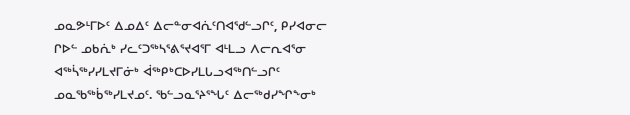ᓄᓇᕗᒻᒥᐅᑦ ᐃᓄᐃᑦ ᐃᓕᓐᓂᐊᕇᑦᑎᐊᖁᓪᓗᒋᑦ, ᑭᓯᐊᓂᓕ ᒋᐅᓪ ᓄᑲᕇᒃ ᓯᓚᑦᑐᖅᓴᕐᕕᕐᔪᐊᕐᒥ ᐊᒻᒪᓗ ᐱᓕᕆᐊᕐᓂ ᐊᖅᓵᖅᓯᓯᒪᔪᒥᓃᒃ ᐋᖅᑭᒃᑕᐅᓯᒪᒐᓗᐊᖅᑎᓪᓗᒋᑦ ᓄᓇᖃᖅᑳᖅᓯᒪᔪᓄᑦ. ᖃᓪᓗᓇᕐᔨᕐᖓᑦ ᐃᓕᖅᑯᓯᖏᖕᓂᒃ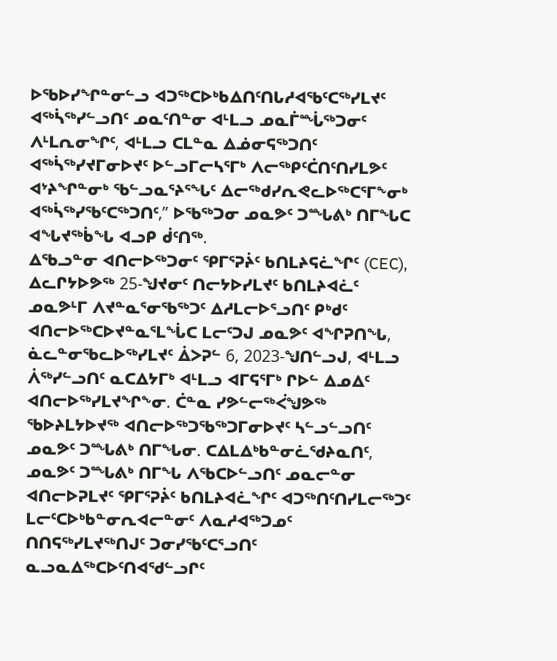ᐅᖃᐅᓯᖏᓐᓂᓪᓗ ᐊᑐᖅᑕᐅᒃᑲᐃᑎᑦᑎᒐᓱᐊᖃᑦᑕᖅᓯᒪᔪᑦ ᐊᖅᓵᖅᓯᓪᓗᑎᑦ ᓄᓇᑦᑎᓐᓂ ᐊᒻᒪᓗ ᓄᓇᒦᙶᖅᑐᓂᑦ ᐱᒻᒪᕆᓂᖏᑦ, ᐊᒻᒪᓗ ᑕᒪᓐᓇ ᐃᓅᓂᕋᖅᑐᑎᑦ ᐊᖅᓵᖅᓯᔪᒥᓂᐅᔪᑦ ᐅᓪᓗᒥᓕᓴᕐᒥᒃ ᐱᓕᖅᑭᑦᑖᑎᑦᑎᓯᒪᕗᑦ ᐊᔾᔨᖏᓐᓂᒃ ᖃᓪᓗᓇᕐᔨᕐᖓᑦ ᐃᓕᖅᑯᓯᕆᕙᓚᐅᖅᑕᕐᒥᖕᓂᒃ ᐊᖅᓵᖅᓯᖃᑦᑕᖅᑐᑎᑦ,” ᐅᖃᖅᑐᓂ ᓄᓇᕗᑦ ᑐᙵᕕᒃ ᑎᒥᖓᑕ ᐊᖓᔪᖅᑳᖓ ᐊᓗᑭ ᑰᑦᑎᖅ.
ᐃᖃᓗᓐᓂ ᐊᑎᓕᐅᖅᑐᓂᑦ ᕿᒥᕐᕈᔩᑦ ᑲᑎᒪᔨᕋᓛᖏᑦ (CEC), ᐃᓚᒋᔭᐅᕗᖅ 25-ᖑᔪᓂᑦ ᑎᓕᔭᐅᓯᒪᔪᑦ ᑲᑎᒪᔨᐊᓛᑦ ᓄᓇᕗᒻᒥ ᐱᔪᓐᓇᕐᓂᖃᖅᑐᑦ ᐃᓱᒪᓕᐅᕐᓗᑎᑦ ᑭᒃᑯᑦ ᐊᑎᓕᐅᖅᑕᐅᔪᓐᓇᕐᒪᖔᑕ ᒪᓕᑦᑐᒍ ᓄᓇᕗᑦ ᐊᖏᕈᑎᖓ, ᓈᓚᓐᓂᖃᓚᐅᖅᓯᒪᔪᑦ ᐄᐳᕈᓪ 6, 2023-ᖑᑎᓪᓗᒍ, ᐊᒻᒪᓗ ᐲᖅᓯᓪᓗᑎᑦ ᓇᑕᐃᔭᒥᒃ ᐊᒻᒪᓗ ᐊᒥᕋᕐᒥᒃ ᒋᐅᓪ ᐃᓄᐃᑦ ᐊᑎᓕᐅᖅᓯᒪᔪᖏᖕᓂ. ᑖᓐᓇ ᓯᕗᓪᓕᖅᐹᖑᕗᖅ ᖃᐅᔨᒪᔭᐅᔪᖅ ᐊᑎᓕᐅᖅᑐᖃᖅᑐᒥᓂᐅᔪᑦ ᓴᓪᓗᓪᓗᑎᑦ ᓄᓇᕗᑦ ᑐᙵᕕᒃ ᑎᒥᖓᓂ. ᑕᐃᒪᐃᒃᑲᓐᓂᓛᖁᔨᓇᑎᑦ, ᓄᓇᕗᑦ ᑐᙵᕕᒃ ᑎᒥᖓ ᐱᖃᑕᐅᓪᓗᑎᑦ ᓄᓇᓕᓐᓂ ᐊᑎᓕᐅᕈᒪᔪᑦ ᕿᒥᕐᕈᔩᑦ ᑲᑎᒪᔨᐊᓛᖏᑦ ᐊᑐᖅᑎᑦᑎᓯᒪᓕᖅᑐᑦ ᒪᓕᑦᑕᐅᒃᑲᓐᓂᕆᐊᓕᓐᓂᑦ ᐱᓇᓱᐊᖅᑐᓄᑦ ᑎᑎᕋᖅᓯᒪᔪᖅᑎᒍᑦ ᑐᓂᓯᖃᑦᑕᕐᓗᑎᑦ ᓇᓗᓇᐃᖅᑕᐅᑦᑎᐊᖁᓪᓗᒋᑦ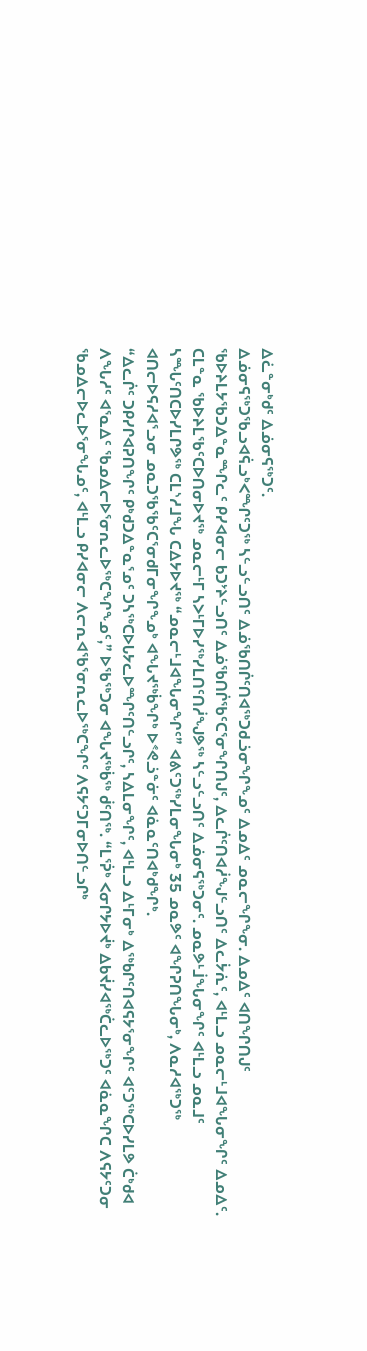ᐃᓛᓐᓂᒃᑯᑦ ᐃᓅᓂᕋᖅᑐᑦ.
ᐃᓅᓂᕋᖅᑐᖃᓗᐊᕌᓗᒃᐸᙱᑦᑐᖅ ᓴᓪᓗᓪᓗᑎᑦ ᐃᓅᖃᑎᒌᑦᑎᐊᖅᑐᑯᓘᓂᖏᖕᓄᑦ ᐃᓄᐃᑦ ᓄᓇᓕᖏᖕᓂ. ᐃᓄᐃᑦ ᐊᑎᖏᑎᒍᑦ ᖃᐅᔨᒪᔭᖃᑐᐃᓐᓇᙱᓚᑦ ᑭᓯᐊᓂᓕ ᑲᑐᔾᔨᓪᓗᑎᑦ ᐃᓅᖃᑎᒌᖃᑦᑕᕐᓂᖏᑎᒍᑦ, ᐃᓚᒌᑦᑎᐊᓲᖑᓪᓗᑎᑦ ᐃᓚᔮᕇᑦ, ᐊᒻᒪᓗ ᓄᓇᓕᒻᒧᐊᖓᓂᖏᑦ ᐃᓄᐃᑦ. ᑕᒪᓐᓇ ᖃᐅᔨᒪᖃᑦᑕᐅᑎᓂᐅᔪᖅ ᓄᓇᓕᒻᒥ ᓴᐳᒻᒥᐅᓯᖅᓯᒪᑎᑦᑎᓲᖑᕗᖅ ᓴᓪᓗᓪᓗᑎᑦ ᐃᓅᓂᕋᖅᑐᓂᑦ. ᓄᓇᕗᒻᒨᖓᓂᖏᑦ ᐊᒻᒪᓗ ᓄᓇᒧᑦ ᓴᙵᑦᑎᑕᐅᓯᒪᒋᕗᖅ ᑕᒪᔅᓱᒧᖓ ᑕᐃᔭᐅᔪᖅ “ᓄᓇᓕᒻᒧᐊᖓᓂᖏᑦ” ᐊᕕᑦᑐᖅᓯᒪᓂᖓᓂᒃ 35 ᓄᓇᕗᑦ ᐊᖏᕈᑎᖓᓂᒃ, ᐱᓇᓱᐊᖅᑐᖅ ᐊᑎᓕᐅᕋᓱᐊᕐᓗᓂ ᓄᓇᑐᖃᖃᑦᑕᕐᓂᑯᒥᓂᖏᖕᓄᒃ ᐊᖓᔪᖅᑳᖏᒃ ᐅᕝᕙᓘᓐᓃᑦ ᐊᓈᓇᑦᑎᐊᒃᑯᖏᒃ.
“ᐃᓚᒌᑦ ᑐᑭᓯᒋᐊᕈᑎᖏᑦ ᑭᒃᑯᑐᐃᓐᓇᕐᓄᑦ ᑐᓴᖅᑕᐅᒐᔭᓚᐅᙱᑦᑎᓪᓗᒋᑦ, ᓴᐃᒪᓂᖏᑦ, ᐊᒻᒪᓗ ᐃᒻᒥᓂᒃ ᐃᖅᑲᒋᑦᑎᐊᕋᔭᕐᓂᖏᑦ ᐊᑦᑐᖅᑕᐅᓯᒪᕗ ᑖᒃᑯᐊ ᐱᖓᓱᑦ ᐊᕐᓇᐃᑦ ᖃᓄᐃᓕᐅᕐᓂᕆᓚᐅᖅᑕᖏᖕᓄᑦ,” ᐅᖃᖅᑐᓂ ᐊᖓᔪᖅᑳᖅ ᑰᑦᑎᖅ. “ᒪᕐᕉᒃ ᐸᓂᒋᔭᐅᔫᒃ ᐃᑲᔫᓯᐊᖅᑖᓚᐅᖅᑐᑦ ᐊᓈᓇᖏᑕ ᐱᕋᔭᑦᑐᓂ ᖃᓄᐃᓕᐅᓚᐅᕐᓂᖓᓄᑦ, ᐊᒻᒪᓗ ᑭᓯᐊᓂᓕ ᐱᓕᕆᐊᖃᕐᓂᕆᓚᐅᖅᑕᖏᑦ ᐱᕋᔭᑦᑐᒥᓂᐅᑎᓪᓗᒋᒃ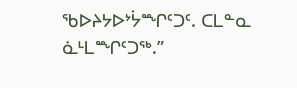ᖃᐅᔨᔭᐅᔾᔮᙱᑦᑐᑦ. ᑕᒪᓐᓇ ᓈᒻᒪᙱᑦᑐᖅ.”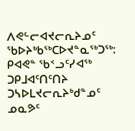ᐱᕙᓪᓕᐊᔪᓕᕆᔨᓄᑦ ᖃᐅᔨᒃᑲᖅᑕᐅᔪᓐᓇᖅᑐᖅ:
ᑭᐊᕙᓐ ᖃᑉᓗᑦᓯᐊᖅ
ᑐᑭᒧᐊᑦᑎᑦᑎᔨ ᑐᓴᐅᒪᔪᓕᕆᔨᒃᑯᓐᓄᑦ
ᓄᓇᕗᑦ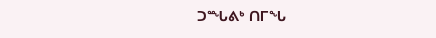ᑐᙵᕕᒃ ᑎᒥᖓ